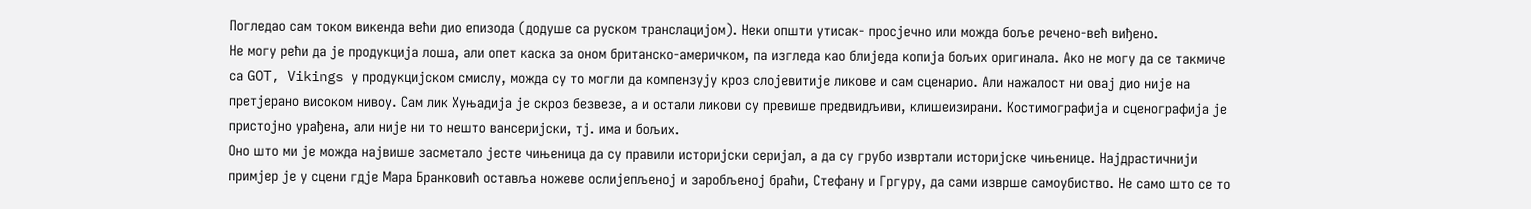Погледао сам током викенда већи дио епизода (додуше са руском транслацијом). Неки општи утисак- просјечно или можда боље речено-већ виђено.
Не могу рећи да је продукција лоша, али опет каска за оном британско-америчком, па изгледа као блиједа копија бољих оригинала. Ако не могу да се такмиче са GOT, Vikings у продукцијском смислу, можда су то могли да компензују кроз слојевитије ликове и сам сценарио. Али нажалост ни овај дио није на претјерано високом нивоу. Сам лик Хуњадија је скроз безвезе, а и остали ликови су превише предвидљиви, клишеизирани. Костимографија и сценографија је пристојно урађена, али није ни то нешто вансеријски, тј. има и бољих.
Оно што ми је можда највише засметало јесте чињеница да су правили историјски серијал, а да су грубо извртали историјске чињенице. Најдрастичнији примјер је у сцени гдје Мара Бранковић оставља ножеве ослијепљеној и заробљеној браћи, Стефану и Гргуру, да сами изврше самоубиство. Не само што се то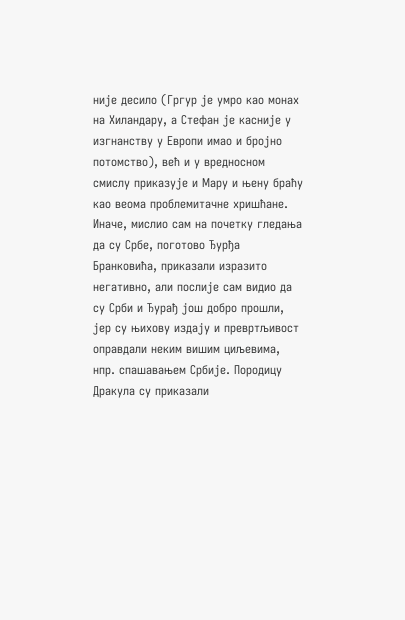није десило (Гргур је умро као монах на Хиландару, а Стефан је касније у изгнанству у Европи имао и бројно потомство), већ и у вредносном смислу приказује и Мару и њену браћу као веома проблемитачне хришћане.
Иначе, мислио сам на почетку гледања да су Србе, поготово Ђурђа Бранковића, приказали изразито негативно, али послије сам видио да су Срби и Ђурађ још добро прошли, јер су њихову издају и превртљивост оправдали неким вишим циљевима, нпр. спашавањем Србије. Породицу Дракула су приказали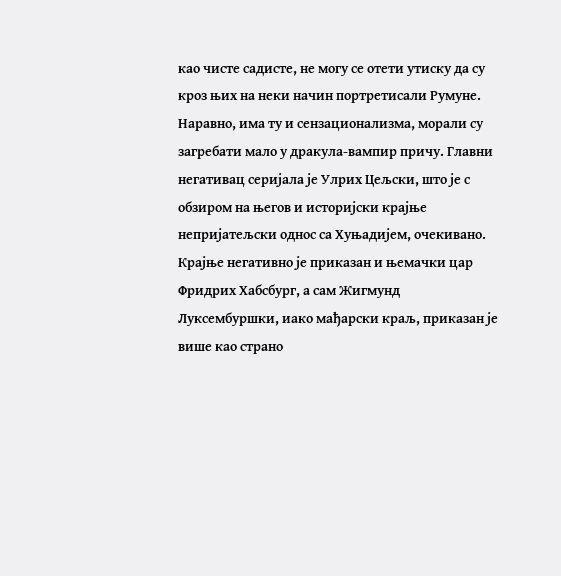као чисте садисте, не могу се отети утиску да су кроз њих на неки начин портретисали Румуне. Наравно, има ту и сензационализма, морали су загребати мало у дракула-вампир причу. Главни негативац серијала је Улрих Цељски, што је с обзиром на његов и историјски крајње непријатељски однос са Хуњадијем, очекивано. Крајње негативно је приказан и њемачки цар Фридрих Хабсбург, а сам Жигмунд Луксембуршки, иако мађарски краљ, приказан је више као страно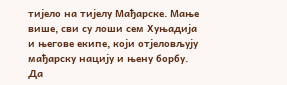тијело на тијелу Мађарске. Мање више, сви су лоши сем Хуњадија и његове екипе, који отјеловљују мађарску нацију и њену борбу. Да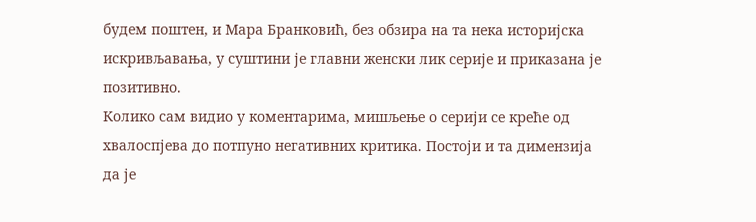будем поштен, и Мара Бранковић, без обзира на та нека историјска искривљавања, у суштини је главни женски лик серије и приказана је позитивно.
Колико сам видио у коментарима, мишљење о серији се креће од хвалоспјева до потпуно негативних критика. Постоји и та димензија да је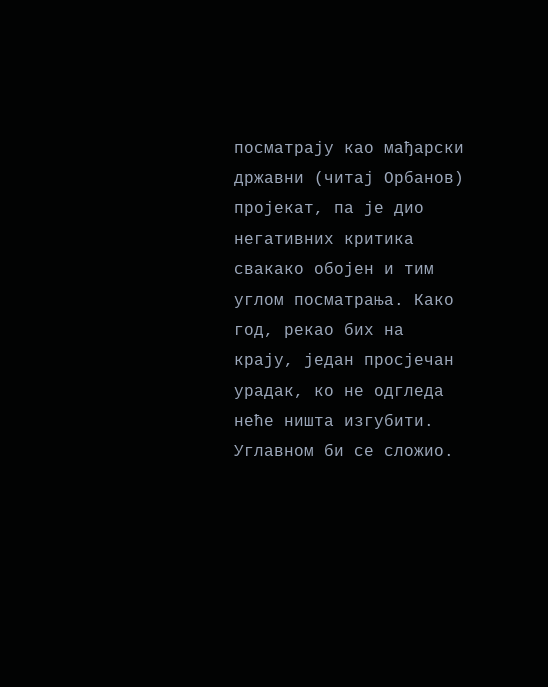посматрају као мађарски државни (читај Орбанов) пројекат, па је дио негативних критика свакако обојен и тим углом посматрања. Како год, рекао бих на крају, један просјечан урадак, ко не одгледа неће ништа изгубити.
Углавном би се сложио.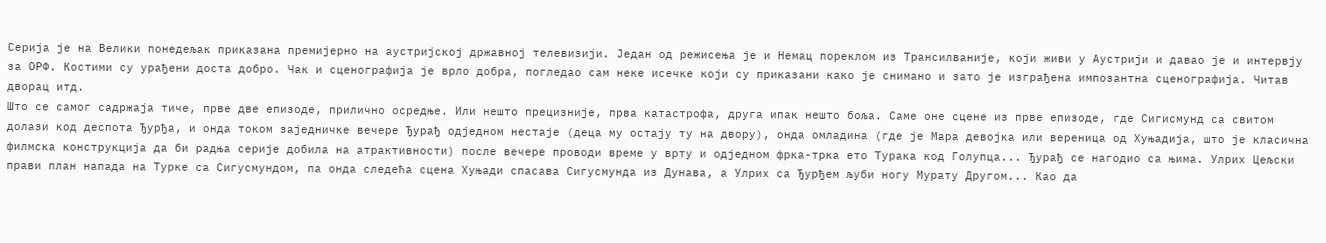Серија је на Велики понедељак приказана премијерно на аустријској државној телевизији. Један од режисења је и Немац пореклом из Трансилваније, који живи у Аустрији и давао је и интервју за ОРФ. Костими су урађени доста добро. Чак и сценографија је врло добра, погледао сам неке исечке који су приказани како је снимано и зато је изграђена импозантна сценографија. Читав дворац итд.
Што се самог садржаја тиче, прве две епизоде, прилично осредње. Или нешто прецизније, прва катастрофа, друга ипак нешто боља. Саме оне сцене из прве епизоде, где Сигисмунд са свитом долази код деспота Ђурђа, и онда током заједничке вечере Ђурађ одједном нестаје (деца му остају ту на двору), онда омладина (где је Мара девојка или вереница од Хуњадија, што је класична филмска конструкција да би радња серије добила на атрактивности) после вечере проводи време у врту и одједном фрка-трка ето Турака код Голупца... Ђурађ се нагодио са њима. Улрих Цељски прави план напада на Турке са Сигусмундом, па онда следећа сцена Хуњади спасава Сигусмунда из Дунава, а Улрих са Ђурђем љуби ногу Мурату Другом... Као да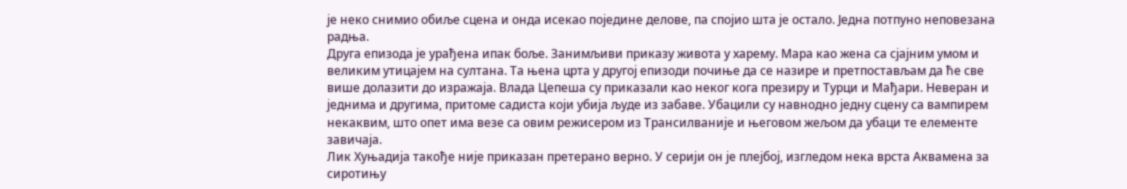је неко снимио обиље сцена и онда исекао поједине делове, па спојио шта је остало. Једна потпуно неповезана радња.
Друга епизода је урађена ипак боље. Занимљиви приказу живота у харему. Мара као жена са сјајним умом и великим утицајем на султана. Та њена црта у другој епизоди почиње да се назире и претпостављам да ће све више долазити до изражаја. Влада Цепеша су приказали као неког кога презиру и Турци и Мађари. Неверан и једнима и другима, притоме садиста који убија људе из забаве. Убацили су навнодно једну сцену са вампирем некаквим, што опет има везе са овим режисером из Трансилваније и његовом жељом да убаци те елементе завичаја.
Лик Хуњадија такође није приказан претерано верно. У серији он је плејбој, изгледом нека врста Аквамена за сиротињу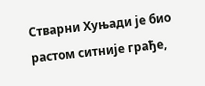Стварни Хуњади је био растом ситније грађе,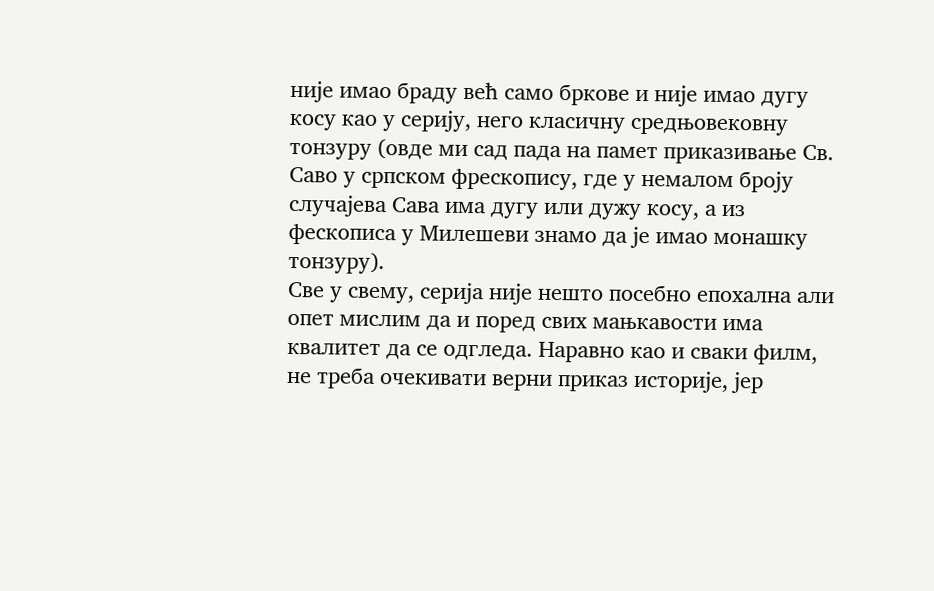није имао браду већ само бркове и није имао дугу косу као у серију, него класичну средњовековну тонзуру (овде ми сад пада на памет приказивање Св. Саво у српском фрескопису, где у немалом броју случајева Сава има дугу или дужу косу, а из фескописа у Милешеви знамо да је имао монашку тонзуру).
Све у свему, серија није нешто посебно епохална али опет мислим да и поред свих мањкавости има квалитет да се одгледа. Наравно као и сваки филм, не треба очекивати верни приказ историје, јер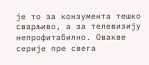је то за конзумента тешко сварљиво, а за телевизију непрофитабилно. Овакве серије пре свега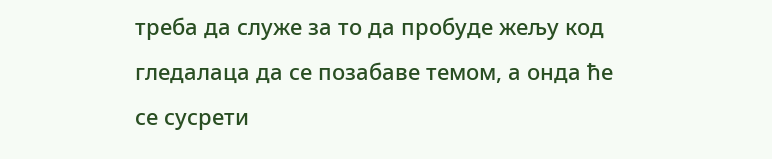треба да служе за то да пробуде жељу код гледалаца да се позабаве темом, а онда ће се сусрети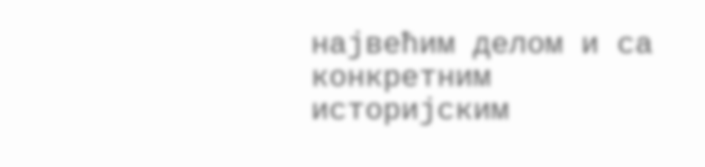највећим делом и са конкретним историјским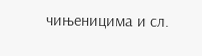чињеницима и сл.